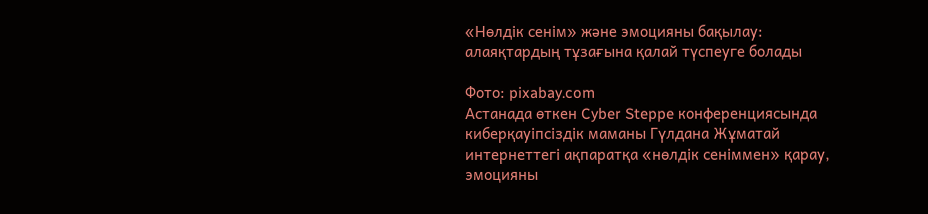«Нөлдік сенім» және эмоцияны бақылау: алаяқтардың тұзағына қалай түспеуге болады

Фото: pixabay.com
Астанада өткен Cyber Steppe конференциясында киберқауіпсіздік маманы Гүлдана Жұматай интернеттегі ақпаратқа «нөлдік сеніммен» қарау, эмоцияны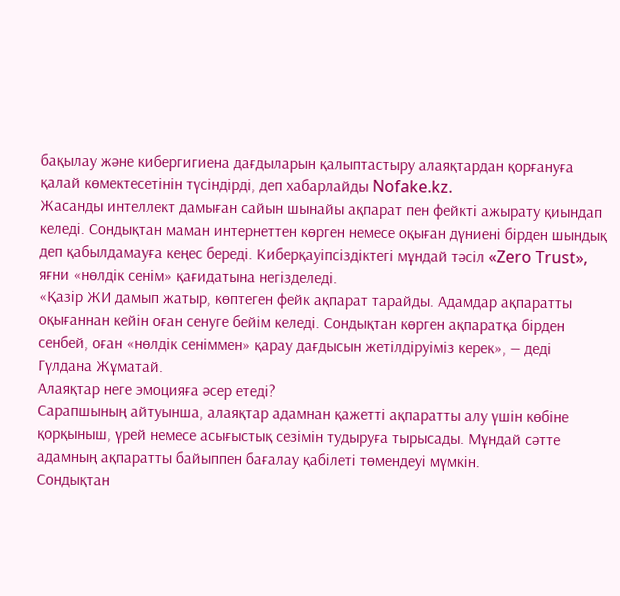бақылау және кибергигиена дағдыларын қалыптастыру алаяқтардан қорғануға қалай көмектесетінін түсіндірді, деп хабарлайды Nofake.kz.
Жасанды интеллект дамыған сайын шынайы ақпарат пен фейкті ажырату қиындап келеді. Сондықтан маман интернеттен көрген немесе оқыған дүниені бірден шындық деп қабылдамауға кеңес береді. Киберқауіпсіздіктегі мұндай тәсіл «Zero Trust», яғни «нөлдік сенім» қағидатына негізделеді.
«Қазір ЖИ дамып жатыр, көптеген фейк ақпарат тарайды. Адамдар ақпаратты оқығаннан кейін оған сенуге бейім келеді. Сондықтан көрген ақпаратқа бірден сенбей, оған «нөлдік сеніммен» қарау дағдысын жетілдіруіміз керек», — деді Гүлдана Жұматай.
Алаяқтар неге эмоцияға әсер етеді?
Сарапшының айтуынша, алаяқтар адамнан қажетті ақпаратты алу үшін көбіне қорқыныш, үрей немесе асығыстық сезімін тудыруға тырысады. Мұндай сәтте адамның ақпаратты байыппен бағалау қабілеті төмендеуі мүмкін.
Сондықтан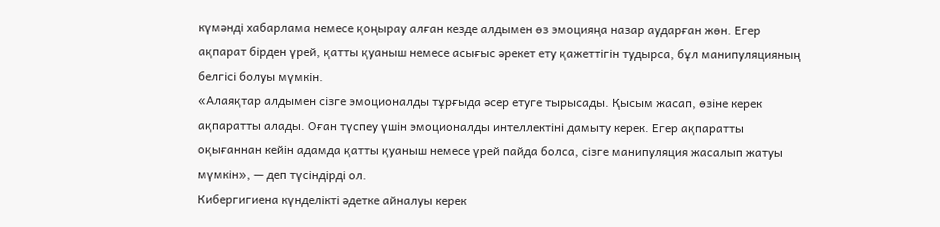күмәнді хабарлама немесе қоңырау алған кезде алдымен өз эмоцияңа назар аударған жөн. Егер ақпарат бірден үрей, қатты қуаныш немесе асығыс әрекет ету қажеттігін тудырса, бұл манипуляцияның белгісі болуы мүмкін.
«Алаяқтар алдымен сізге эмоционалды тұрғыда әсер етуге тырысады. Қысым жасап, өзіне керек ақпаратты алады. Оған түспеу үшін эмоционалды интеллектіні дамыту керек. Егер ақпаратты оқығаннан кейін адамда қатты қуаныш немесе үрей пайда болса, сізге манипуляция жасалып жатуы мүмкін», — деп түсіндірді ол.
Кибергигиена күнделікті әдетке айналуы керек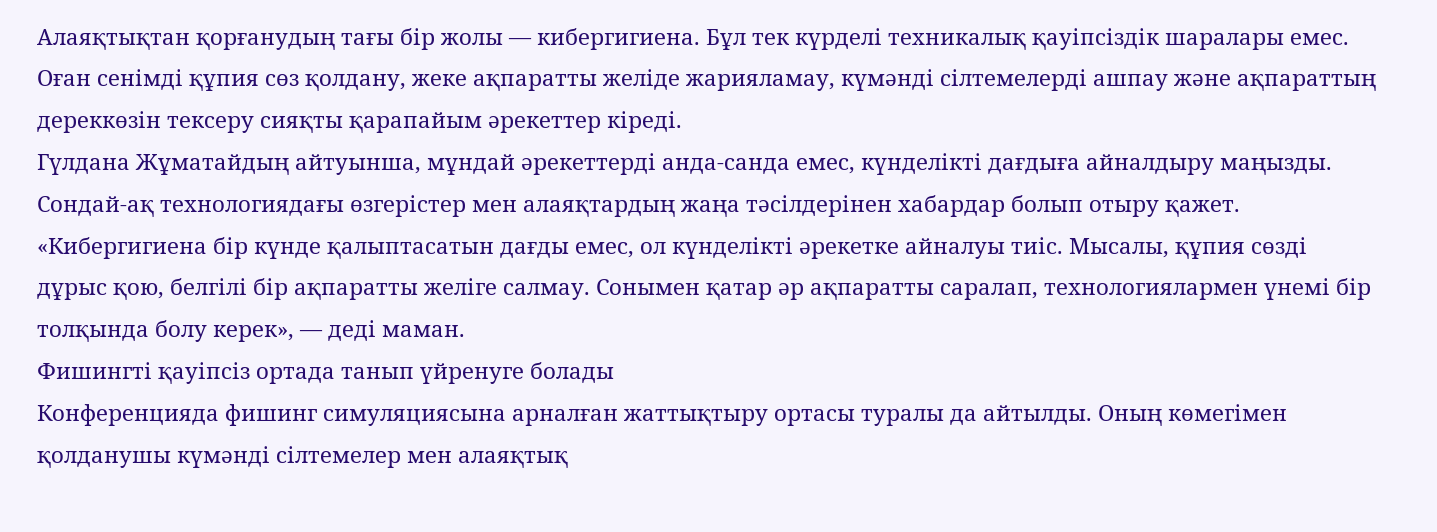Алаяқтықтан қорғанудың тағы бір жолы — кибергигиена. Бұл тек күрделі техникалық қауіпсіздік шаралары емес. Оған сенімді құпия сөз қолдану, жеке ақпаратты желіде жарияламау, күмәнді сілтемелерді ашпау және ақпараттың дереккөзін тексеру сияқты қарапайым әрекеттер кіреді.
Гүлдана Жұматайдың айтуынша, мұндай әрекеттерді анда-санда емес, күнделікті дағдыға айналдыру маңызды. Сондай-ақ технологиядағы өзгерістер мен алаяқтардың жаңа тәсілдерінен хабардар болып отыру қажет.
«Кибергигиена бір күнде қалыптасатын дағды емес, ол күнделікті әрекетке айналуы тиіс. Мысалы, құпия сөзді дұрыс қою, белгілі бір ақпаратты желіге салмау. Сонымен қатар әр ақпаратты саралап, технологиялармен үнемі бір толқында болу керек», — деді маман.
Фишингті қауіпсіз ортада танып үйренуге болады
Конференцияда фишинг симуляциясына арналған жаттықтыру ортасы туралы да айтылды. Оның көмегімен қолданушы күмәнді сілтемелер мен алаяқтық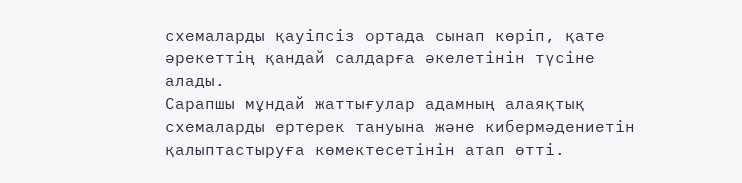схемаларды қауіпсіз ортада сынап көріп, қате әрекеттің қандай салдарға әкелетінін түсіне алады.
Сарапшы мұндай жаттығулар адамның алаяқтық схемаларды ертерек тануына және кибермәдениетін қалыптастыруға көмектесетінін атап өтті.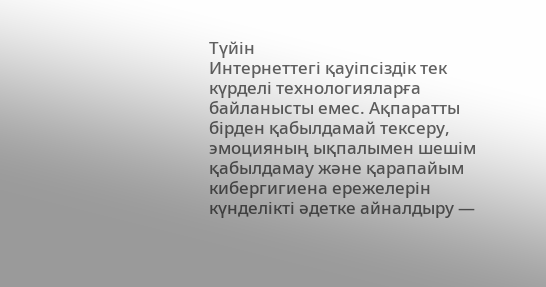Түйін
Интернеттегі қауіпсіздік тек күрделі технологияларға байланысты емес. Ақпаратты бірден қабылдамай тексеру, эмоцияның ықпалымен шешім қабылдамау және қарапайым кибергигиена ережелерін күнделікті әдетке айналдыру —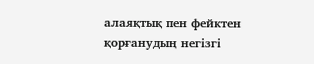алаяқтық пен фейктен қорғанудың негізгі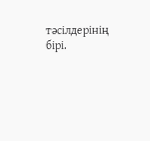тәсілдерінің бірі.